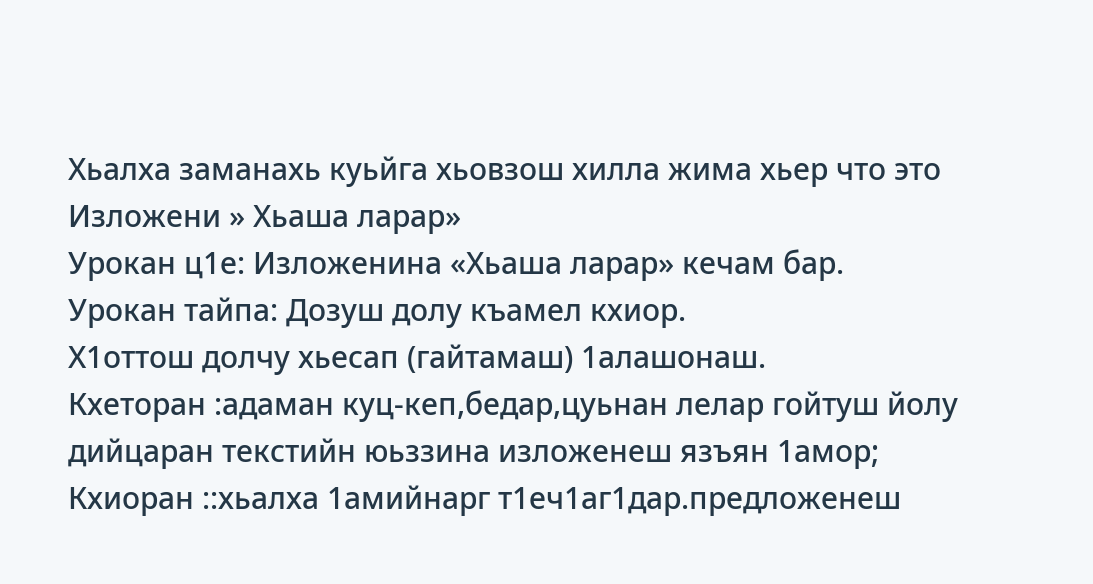Хьалха заманахь куьйга хьовзош хилла жима хьер что это
Изложени » Хьаша ларар»
Урокан ц1е: Изложенина «Хьаша ларар» кечам бар.
Урокан тайпа: Дозуш долу къамел кхиор.
Х1оттош долчу хьесап (гайтамаш) 1алашонаш.
Кхеторан :адаман куц-кеп,бедар,цуьнан лелар гойтуш йолу дийцаран текстийн юьззина изложенеш язъян 1амор;
Кхиоран ::хьалха 1амийнарг т1еч1аг1дар.предложенеш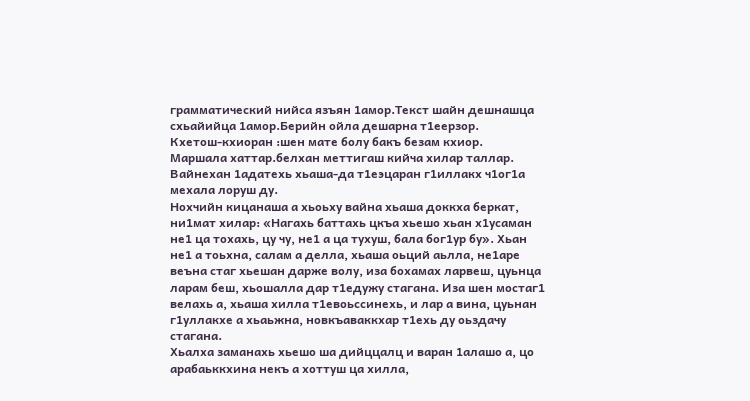грамматический нийса язъян 1амор.Текст шайн дешнашца схьайийца 1амор.Берийн ойла дешарна т1еерзор.
Кхетош-кхиоран :шен мате болу бакъ безам кхиор.
Маршала хаттар.белхан меттигаш кийча хилар таллар.
Вайнехан 1адатехь хьаша-да т1еэцаран г1иллакх ч1ог1а мехала лоруш ду.
Нохчийн кицанаша а хьоьху вайна хьаша доккха беркат, ни1мат хилар: «Нагахь баттахь цкъа хьешо хьан х1усаман не1 ца тохахь, цу чу, не1 а ца тухуш, бала бог1ур бу». Хьан не1 а тоьхна, салам а делла, хьаша оьций аьлла, не1аре веъна стаг хьешан дарже волу, иза бохамах ларвеш, цуьнца ларам беш, хьошалла дар т1едужу стагана. Иза шен мостаг1 велахь а, хьаша хилла т1евоьссинехь, и лар а вина, цуьнан г1уллакхе а хьаьжна, новкъаваккхар т1ехь ду оьздачу стагана.
Хьалха заманахь хьешо ша дийццалц и варан 1алашо а, цо арабаьккхина некъ а хоттуш ца хилла,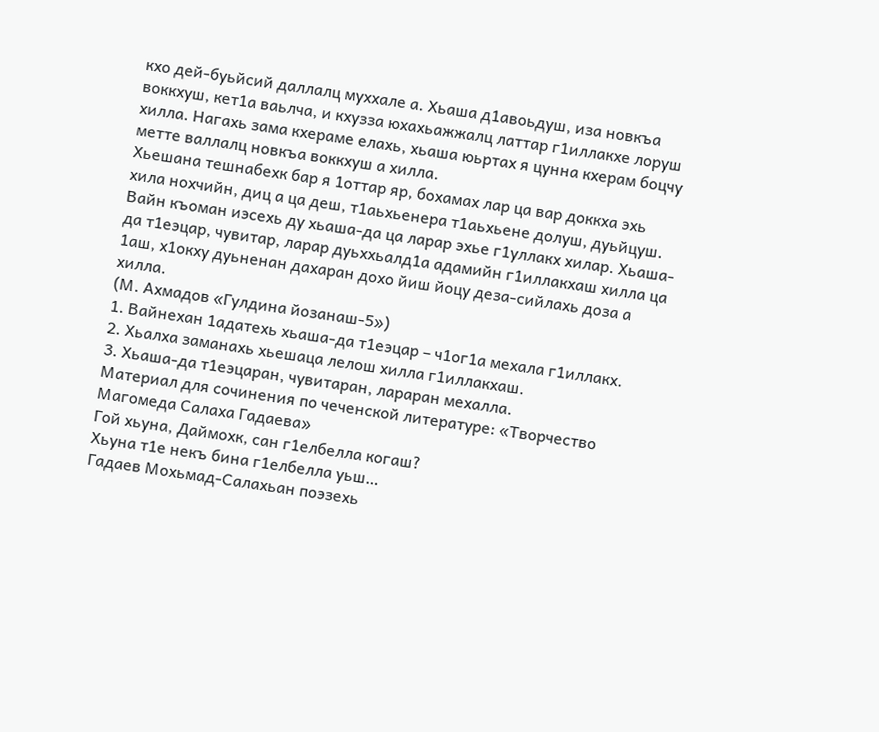кхо дей-буьйсий даллалц муххале а. Хьаша д1авоьдуш, иза новкъа воккхуш, кет1а ваьлча, и кхузза юхахьажжалц латтар г1иллакхе лоруш хилла. Нагахь зама кхераме елахь, хьаша юьртах я цунна кхерам боцчу метте валлалц новкъа воккхуш а хилла.
Хьешана тешнабехк бар я 1оттар яр, бохамах лар ца вар доккха эхь хила нохчийн, диц а ца деш, т1аьхьенера т1аьхьене долуш, дуьйцуш. Вайн къоман иэсехь ду хьаша-да ца ларар эхье г1уллакх хилар. Хьаша-да т1еэцар, чувитар, ларар дуьххьалд1а адамийн г1иллакхаш хилла ца 1аш, х1окху дуьненан дахаран дохо йиш йоцу деза-сийлахь доза а хилла.
(М. Ахмадов «Гулдина йозанаш-5»)
1. Вайнехан 1адатехь хьаша-да т1еэцар – ч1ог1а мехала г1иллакх.
2. Хьалха заманахь хьешаца лелош хилла г1иллакхаш.
3. Хьаша-да т1еэцаран, чувитаран, лараран мехалла.
Материал для сочинения по чеченской литературе: «Творчество Магомеда Салаха Гадаева»
Гой хьуна, Даймохк, сан г1елбелла когаш?
Хьуна т1е некъ бина г1елбелла уьш…
Гадаев Мохьмад-Салахьан поэзехь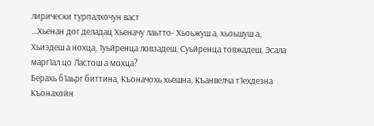лирически турпалхочун васт
…Хьенан дог деладац Хьеначу лаьтто- Хьоьжуш а, хьоьшуш а, Хьиэдеш а нохца, 1уьйренца ловзадеш, Суьйренца товжадеш, Эсала марг1ал цо Ластош а мохца?
Берахь б1аьрг биттина, Къоначохь хьешна, Къанвелча т1ехдезна Къонахойн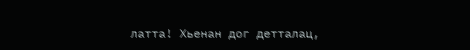латта! Хьенан дог детталац,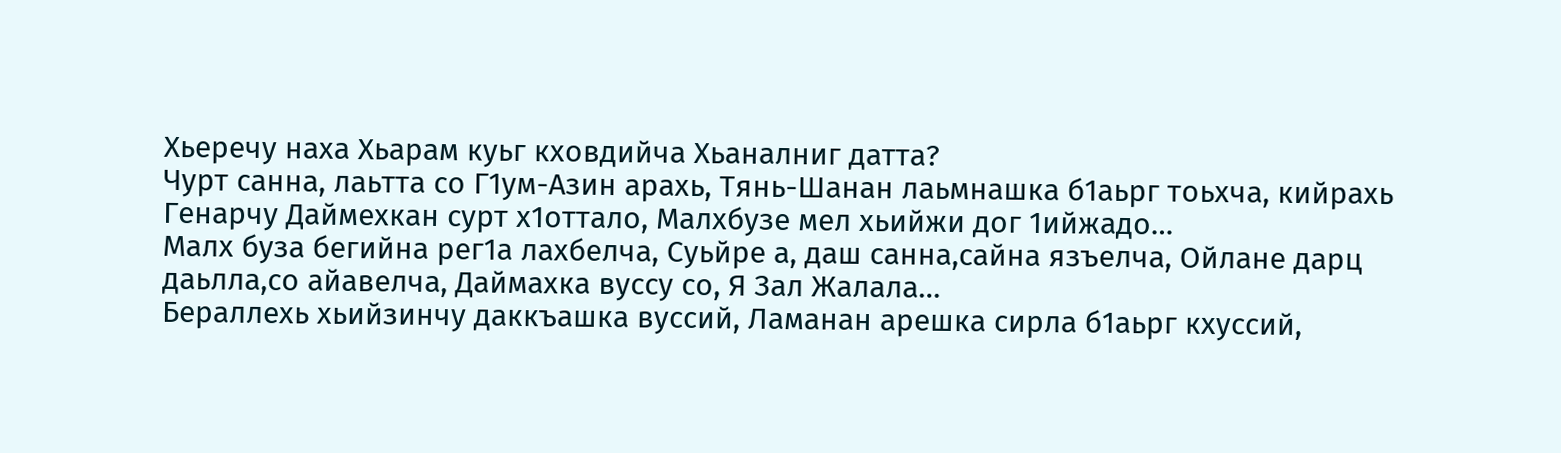Хьеречу наха Хьарам куьг кховдийча Хьаналниг датта?
Чурт санна, лаьтта со Г1ум-Азин арахь, Тянь-Шанан лаьмнашка б1аьрг тоьхча, кийрахь Генарчу Даймехкан сурт х1оттало, Малхбузе мел хьийжи дог 1ийжадо…
Малх буза бегийна рег1а лахбелча, Суьйре а, даш санна,сайна язъелча, Ойлане дарц даьлла,со айавелча, Даймахка вуссу со, Я Зал Жалала…
Бераллехь хьийзинчу даккъашка вуссий, Ламанан арешка сирла б1аьрг кхуссий,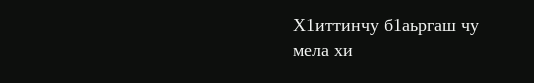Х1иттинчу б1аьргаш чу мела хи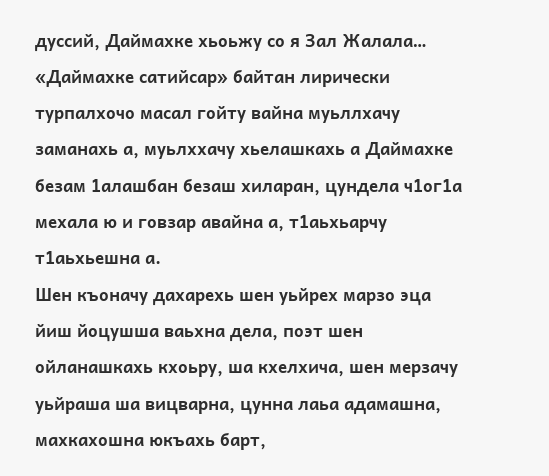дуссий, Даймахке хьоьжу со я Зал Жалала…
«Даймахке сатийсар» байтан лирически турпалхочо масал гойту вайна муьллхачу заманахь а, муьлххачу хьелашкахь а Даймахке безам 1алашбан безаш хиларан, цундела ч1ог1а мехала ю и говзар авайна а, т1аьхьарчу т1аьхьешна а.
Шен къоначу дахарехь шен уьйрех марзо эца йиш йоцушша ваьхна дела, поэт шен ойланашкахь кхоьру, ша кхелхича, шен мерзачу уьйраша ша вицварна, цунна лаьа адамашна, махкахошна юкъахь барт,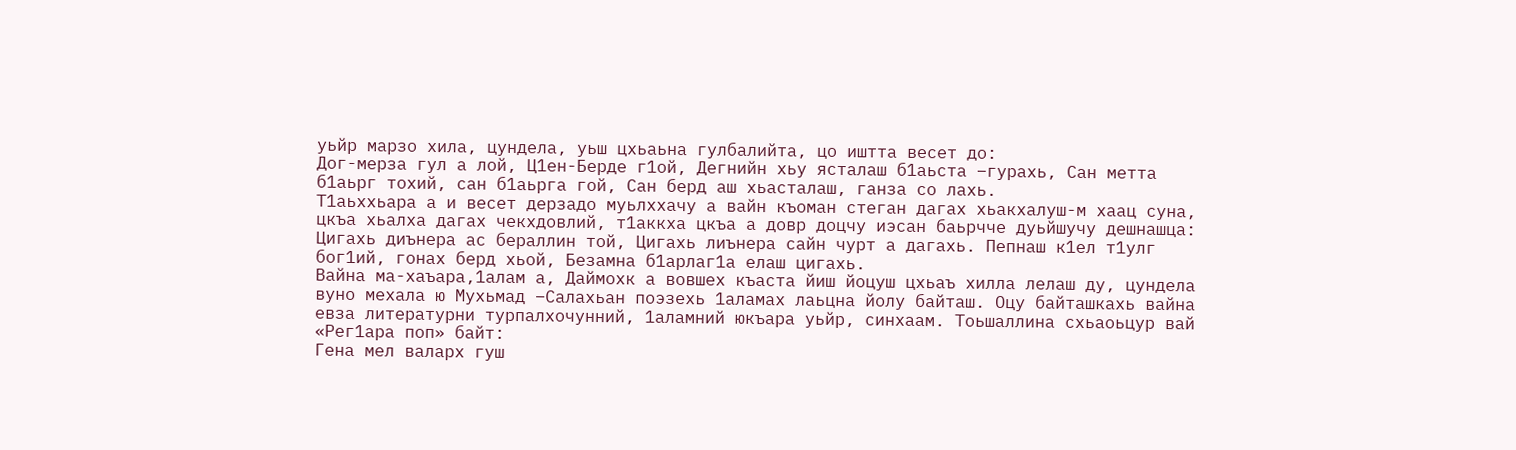уьйр марзо хила, цундела, уьш цхьаьна гулбалийта, цо иштта весет до:
Дог-мерза гул а лой, Ц1ен-Берде г1ой, Дегнийн хьу ясталаш б1аьста –гурахь, Сан метта б1аьрг тохий, сан б1аьрга гой, Сан берд аш хьасталаш, ганза со лахь.
Т1аьххьара а и весет дерзадо муьлххачу а вайн къоман стеган дагах хьакхалуш-м хаац суна, цкъа хьалха дагах чекхдовлий, т1аккха цкъа а довр доцчу иэсан баьрчче дуьйшучу дешнашца:
Цигахь диънера ас бераллин той, Цигахь лиънера сайн чурт а дагахь. Пепнаш к1ел т1улг бог1ий, гонах берд хьой, Безамна б1арлаг1а елаш цигахь.
Вайна ма-хаъара,1алам а, Даймохк а вовшех къаста йиш йоцуш цхьаъ хилла лелаш ду, цундела вуно мехала ю Мухьмад –Салахьан поэзехь 1аламах лаьцна йолу байташ. Оцу байташкахь вайна евза литературни турпалхочунний, 1аламний юкъара уьйр, синхаам. Тоьшаллина схьаоьцур вай «Рег1ара поп» байт:
Гена мел валарх гуш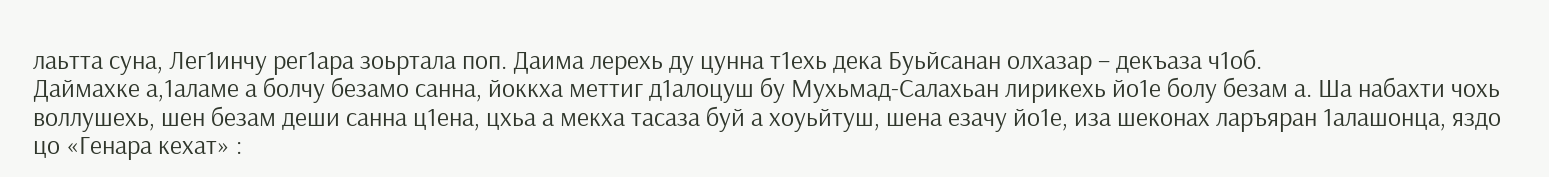лаьтта суна, Лег1инчу рег1ара зоьртала поп. Даима лерехь ду цунна т1ехь дека Буьйсанан олхазар – декъаза ч1об.
Даймахке а,1аламе а болчу безамо санна, йоккха меттиг д1алоцуш бу Мухьмад-Салахьан лирикехь йо1е болу безам а. Ша набахти чохь воллушехь, шен безам деши санна ц1ена, цхьа а мекха тасаза буй а хоуьйтуш, шена езачу йо1е, иза шеконах ларъяран 1алашонца, яздо цо «Генара кехат» :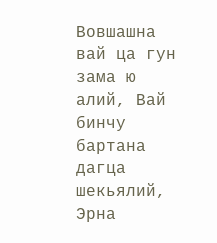Вовшашна вай ца гун зама ю алий, Вай бинчу бартана дагца шекьялий, Эрна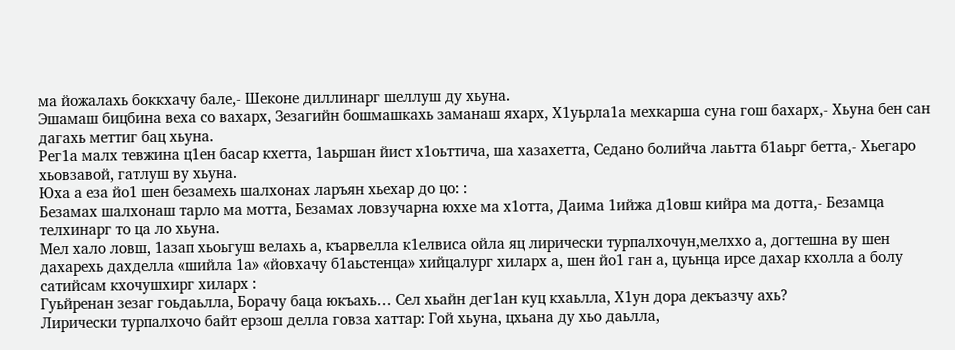ма йожалахь боккхачу бале,- Шеконе диллинарг шеллуш ду хьуна.
Эшамаш бицбина веха со вахарх, Зезагийн бошмашкахь заманаш яхарх, Х1уьрла1а мехкарша суна гош бахарх,- Хьуна бен сан дагахь меттиг бац хьуна.
Рег1а малх тевжина ц1ен басар кхетта, 1аьршан йист х1оьттича, ша хазахетта, Седано болийча лаьтта б1аьрг бетта,- Хьегаро хьовзавой, гатлуш ву хьуна.
Юха а еза йо1 шен безамехь шалхонах ларъян хьехар до цо: :
Безамах шалхонаш тарло ма мотта, Безамах ловзучарна юххе ма х1отта, Даима 1ийжа д1овш кийра ма дотта,- Безамца телхинарг то ца ло хьуна.
Мел хало ловш, 1азап хьоьгуш велахь а, къарвелла к1елвиса ойла яц лирически турпалхочун,мелххо а, догтешна ву шен дахарехь дахделла «шийла 1а» «йовхачу б1аьстенца» хийцалург хиларх а, шен йо1 ган а, цуьнца ирсе дахар кхолла а болу сатийсам кхочушхирг хиларх :
Гуьйренан зезаг гоьдаьлла, Борачу баца юкъахь… Сел хьайн дег1ан куц кхаьлла, Х1ун дора декъазчу ахь?
Лирически турпалхочо байт ерзош делла говза хаттар: Гой хьуна, цхьана ду хьо даьлла,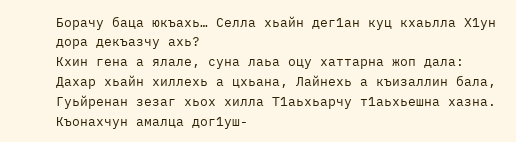Борачу баца юкъахь… Селла хьайн дег1ан куц кхаьлла Х1ун дора декъазчу ахь?
Кхин гена а ялале, суна лаьа оцу хаттарна жоп дала:
Дахар хьайн хиллехь а цхьана, Лайнехь а къизаллин бала, Гуьйренан зезаг хьох хилла Т1аьхьарчу т1аьхьешна хазна.
Къонахчун амалца дог1уш-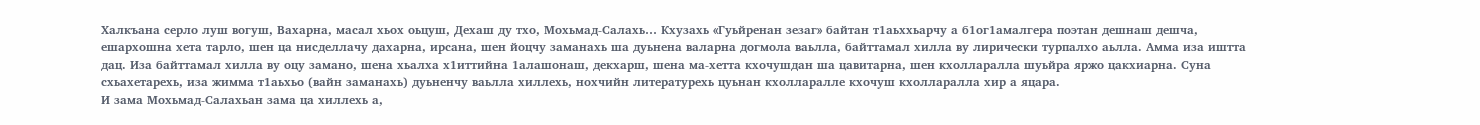Халкъана серло луш вогуш, Вахарна, масал хьох оьцуш, Дехаш ду тхо, Мохьмад-Салахь… Кхузахь «Гуьйренан зезаг» байтан т1аьххьарчу а б1ог1амалгера поэтан дешнаш дешча, ешархошна хета тарло, шен ца нисделлачу дахарна, ирсана, шен йоцчу заманахь ша дуьнена валарна догмола ваьлла, байттамал хилла ву лирически турпалхо аьлла. Амма иза иштта дац. Иза байттамал хилла ву оцу замано, шена хьалха х1иттийна 1алашонаш, декхарш, шена ма-хетта кхочушдан ша цавитарна, шен кхолларалла шуьйра яржо цакхиарна. Суна схьахетарехь, иза жимма т1аьхьо (вайн заманахь) дуьненчу ваьлла хиллехь, нохчийн литературехь цуьнан кхолларалле кхочуш кхолларалла хир а яцара.
И зама Мохьмад-Салахьан зама ца хиллехь а,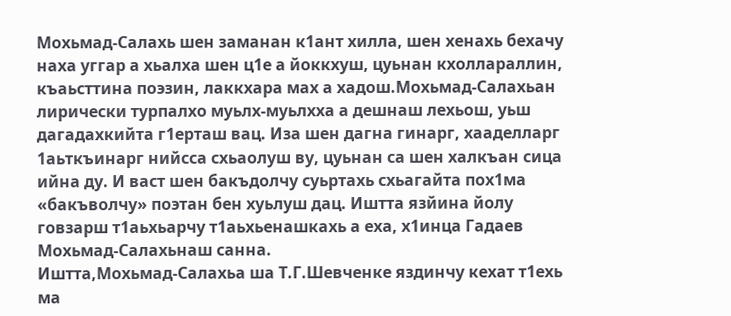Мохьмад-Салахь шен заманан к1ант хилла, шен хенахь бехачу наха уггар а хьалха шен ц1е а йоккхуш, цуьнан кхоллараллин, къаьсттина поэзин, лаккхара мах а хадош.Мохьмад-Салахьан лирически турпалхо муьлх-муьлхха а дешнаш лехьош, уьш дагадахкийта г1ерташ вац. Иза шен дагна гинарг, хааделларг 1аьткъинарг нийсса схьаолуш ву, цуьнан са шен халкъан сица ийна ду. И васт шен бакъдолчу суьртахь схьагайта пох1ма «бакъволчу» поэтан бен хуьлуш дац. Иштта язйина йолу говзарш т1аьхьарчу т1аьхьенашкахь а еха, х1инца Гадаев Мохьмад-Салахьнаш санна.
Иштта,Мохьмад-Салахьа ша Т.Г.Шевченке яздинчу кехат т1ехь ма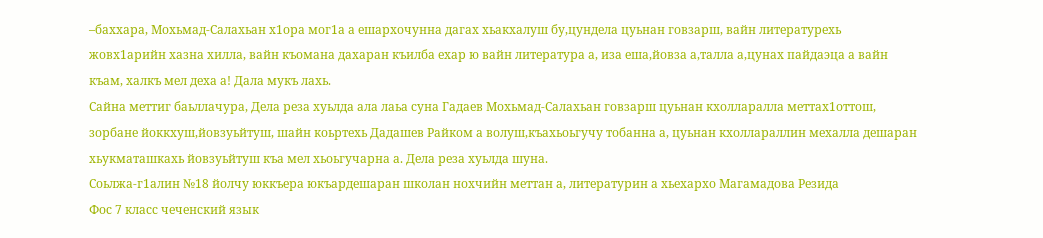–баххара, Мохьмад-Салахьан х1ора мог1а а ешархочунна дагах хьакхалуш бу,цундела цуьнан говзарш, вайн литературехь жовх1арийн хазна хилла, вайн къомана дахаран къилба ехар ю вайн литература а, иза еша,йовза а,талла а,цунах пайдаэца а вайн къам, халкъ мел деха а! Дала мукъ лахь.
Сайна меттиг баьллачура, Дела реза хуьлда ала лаьа суна Гадаев Мохьмад-Салахьан говзарш цуьнан кхолларалла меттах1оттош, зорбане йоккхуш,йовзуьйтуш, шайн коьртехь Дадашев Райком а волуш,къахьоьгучу тобанна а, цуьнан кхоллараллин мехалла дешаран хьукматашкахь йовзуьйтуш къа мел хьоьгучарна а. Дела реза хуьлда шуна.
Соьлжа-г1алин №18 йолчу юккъера юкъардешаран школан нохчийн меттан а, литературин а хьехархо Магамадова Резида
Фос 7 класс чеченский язык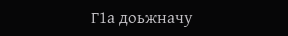Г1а доьжначу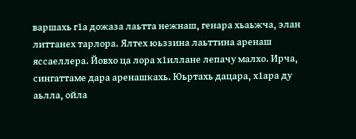варшахь г1а дожаза лаьтта нежнаш, генара хьаьжча, элан литтанех тарлора. Ялтех юьззина лаьттина аренаш яссаеллера. Йовхо ца лора х1иллане лепачу малхо. Ирча, сингаттаме дара аренашкахь. Юьртахь дацара, х1ара ду аьлла, ойла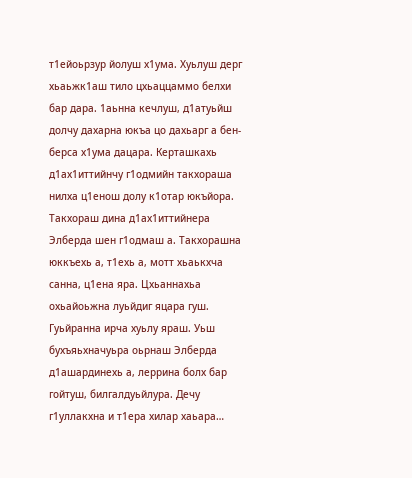т1ейоьрзур йолуш х1ума. Хуьлуш дерг хьаьжк1аш тило цхьаццаммо белхи бар дара. 1аьнна кечлуш, д1атуьйш долчу дахарна юкъа цо дахьарг а бен-берса х1ума дацара. Керташкахь д1ах1иттийнчу г1одмийн такхораша нилха ц1енош долу к1отар юкъйора. Такхораш дина д1ах1иттийнера Элберда шен г1одмаш а. Такхорашна юккъехь а, т1ехь а, мотт хьаькхча санна, ц1ена яра. Цхьаннахьа охьайоьжна луьйдиг яцара гуш. Гуьйранна ирча хуьлу яраш. Уьш бухъяьхначуьра оьрнаш Элберда д1ашардинехь а, леррина болх бар гойтуш, билгалдуьйлура. Дечу г1уллакхна и т1ера хилар хаьара…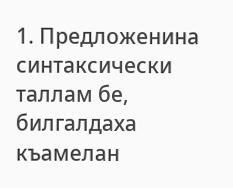1. Предложенина синтаксически таллам бе, билгалдаха къамелан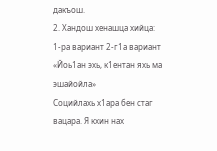дакъош.
2. Хандош хенашца хийца:
1-ра вариант 2-г1а вариант
«Йоь1ан эхь, к1ентан яхь ма эшайойла»
Социйлахь х1ара бен стаг вацара. Я кхин нах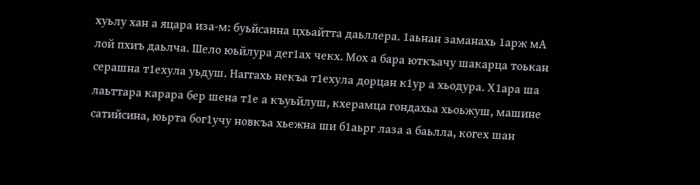хуьлу хан а яцара иза-м: буьйсанна цхьайтта даьллера. 1аьнан заманахь 1арж мА лой пхиъ даьлча. Шело юьйлура дег1ах чекх. Мох а бара юткъачу шакарца тоькан серашна т1ехула уьдуш. Наггахь некъа т1ехула дорцан к1ур а хьодура. Х1ара ша лаьттара карара бер шена т1е а къуьйлуш, кхерамца гондахьа хьоьжуш, машине сатийсина, юьрта бог1учу новкъа хьежна ши б1аьрг лаза а баьлла, когех шан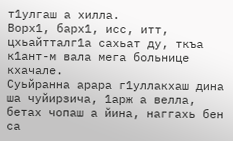т1улгаш а хилла.
Ворх1, барх1, исс, итт, цхьайтталг1а сахьат ду, ткъа к1ант-м вала мега больнице кхачале.
Суьйранна арара г1уллакхаш дина ша чуйирзича, 1арж а велла, бетах чопаш а йина, наггахь бен са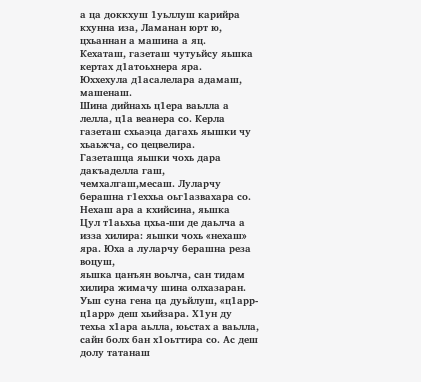а ца доккхуш 1уьллуш карийра кхунна иза, Ламанан юрт ю, цхьаннан а машина а яц.
Кехаташ, газеташ чутуьйсу яьшка кертах д1атоьхнера яра.
Юххехула д1асалелара адамаш, машенаш.
Шина дийнахь ц1ера ваьлла а лелла, ц1а веанера со. Керла газеташ схьаэца дагахь яышки чу хьаьжча, со цецвелира.
Газеташца яьшки чохь дара дакъаделла гаш, чемхалгаш,месаш. Луларчу берашна г1еххьа оьг1азвахара со. Нехаш ара а кхийсина, яьшка
Цул т1аьхьа цхьа-ши де даьлча а изза хилира: яьшки чохь «нехаш» яра. Юха а луларчу берашна реза воцуш,
яьшка цанъян воьлча, сан тидам хилира жимачу шина олхазаран. Уьш суна гена ца дуьйлуш, «ц1арр-ц1арр» деш хьийзара. Х1ун ду техьа х1ара аьлла, юьстах а ваьлла, сайн болх бан х1оьттира со. Ас деш долу татанаш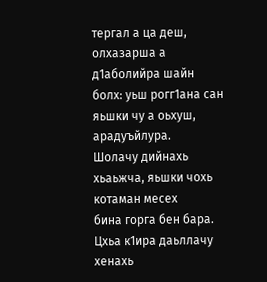тергал а ца деш, олхазарша а д1аболийра шайн болх: уьш рогг1ана сан яьшки чу а оьхуш, арадуъйлура.
Шолачу дийнахь хьаьжча, яьшки чохь котаман месех
бина горга бен бара.
Цхьа к1ира даьллачу хенахь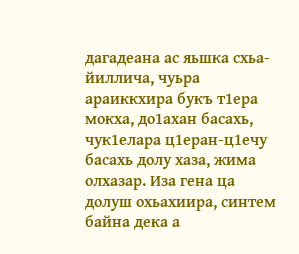дагадеана ас яьшка схьа-
йиллича, чуьра араиккхира букъ т1ера мокха, до1ахан басахь, чук1елара ц1еран-ц1ечу басахь долу хаза, жима олхазар. Иза гена ца долуш охьахиира, синтем байна дека а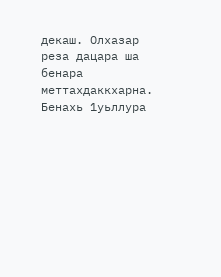декаш. Олхазар реза дацара ша бенара меттахдаккхарна.
Бенахь 1уьллура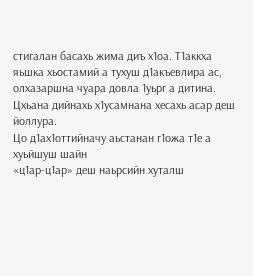стигалан басахь жима диъ х1оа. Т1аккха
яьшка хьостамий а тухуш д1акъевлира ас, олхазаршна чуара довла 1уьрг а дитина.
Цхьана дийнахь х1усамнана хесахь асар деш йоллура.
Цо д1ах1оттийначу аьстанан г1ожа т1е а хуьйшуш шайн
«ц1ар-ц1ар» деш наьрсийн хуталш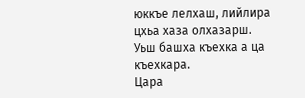юккъе лелхаш, лийлира цхьа хаза олхазарш. Уьш башха къехка а ца къехкара.
Цара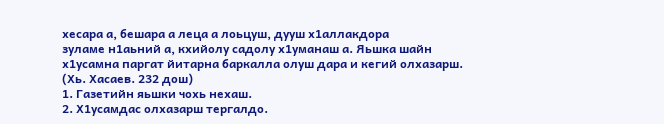хесара а, бешара а леца а лоьцуш, дууш х1аллакдора
зуламе н1аьний а, кхийолу садолу х1уманаш а. Яьшка шайн х1усамна паргат йитарна баркалла олуш дара и кегий олхазарш. (Хь. Хасаев. 232 дош)
1. Газетийн яьшки чохь нехаш.
2. Х1усамдас олхазарш тергалдо.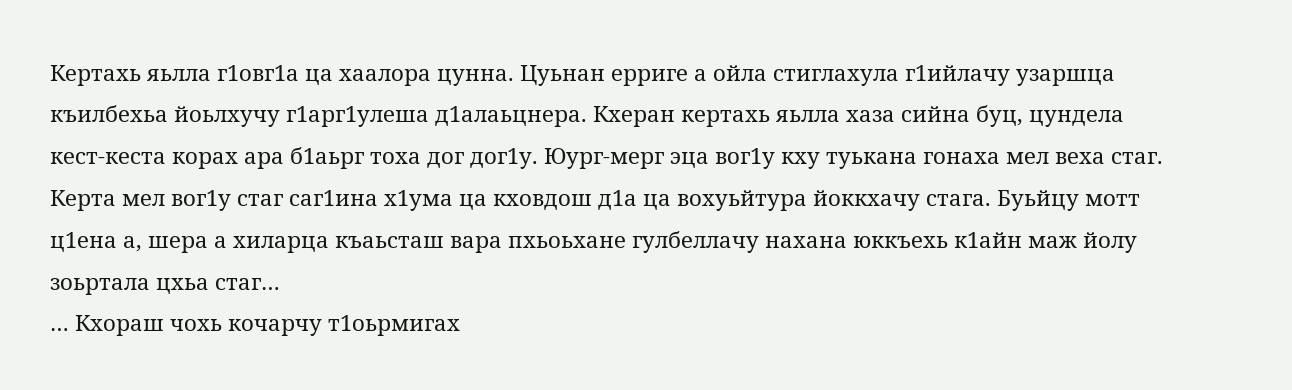Кертахь яьлла г1овг1а ца хаалора цунна. Цуьнан ерриге а ойла стиглахула г1ийлачу узаршца къилбехьа йоьлхучу г1арг1улеша д1алаьцнера. Кхеран кертахь яьлла хаза сийна буц, цундела кест-кеста корах ара б1аьрг тоха дог дог1у. Юург-мерг эца вог1у кху туькана гонаха мел веха стаг. Керта мел вог1у стаг саг1ина х1ума ца кховдош д1а ца вохуьйтура йоккхачу стага. Буьйцу мотт ц1ена а, шера а хиларца къаьсташ вара пхьоьхане гулбеллачу нахана юккъехь к1айн маж йолу зоьртала цхьа стаг…
… Кхораш чохь кочарчу т1оьрмигах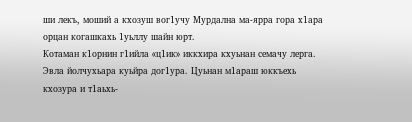ши лекъ, моший а кхозуш вог1учу Мурдална ма-ярра гора х1ара орцан когашкахь 1уьллу шайн юрт.
Котаман к1орнин г1ийла «ц1ик» иккхира кхуьнан семачу лерга. Эвла йолчухьара куьйра дог1ура. Цуьнан м1араш юккъехь кхозура и т1аьхь-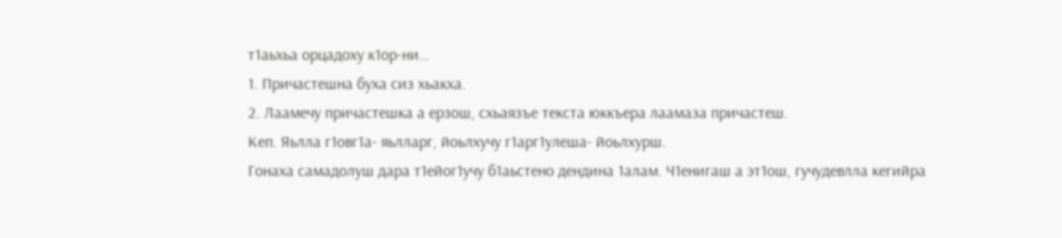т1аьхьа орцадоху к1ор-ни…
1. Причастешна буха сиз хьакха.
2. Лаамечу причастешка а ерзош, схьаязъе текста юккъера лаамаза причастеш.
Кеп. Яьлла г1овг1а- яьлларг, йоьлхучу г1арг1улеша- йоьлхурш.
Гонаха самадолуш дара т1ейог1учу б1аьстено дендина 1алам. Ч1енигаш а эт1ош, гучудевлла кегийра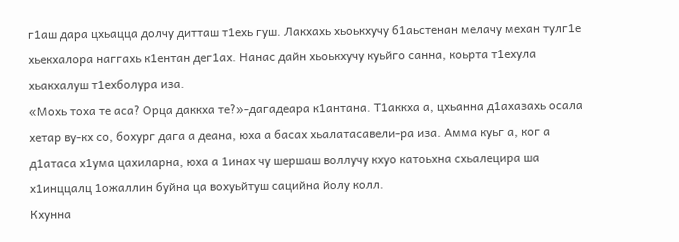г1аш дара цхьацца долчу дитташ т1ехь гуш. Лакхахь хьоькхучу б1аьстенан мелачу механ тулг1е хьекхалора наггахь к1ентан дег1ах. Нанас дайн хьоькхучу куьйго санна, коьрта т1ехула хьакхалуш т1ехболура иза.
«Мохь тоха те аса? Орца даккха те?»-дагадеара к1антана. Т1аккха а, цхьанна д1ахазахь осала хетар ву-кх со, бохург дага а деана, юха а басах хьалатасавели-ра иза. Амма куьг а, ког а д1атаса х1ума цахиларна, юха а 1инах чу шершаш воллучу кхуо катоьхна схьалецира ша х1инццалц 1ожаллин буйна ца вохуьйтуш сацийна йолу колл.
Кхунна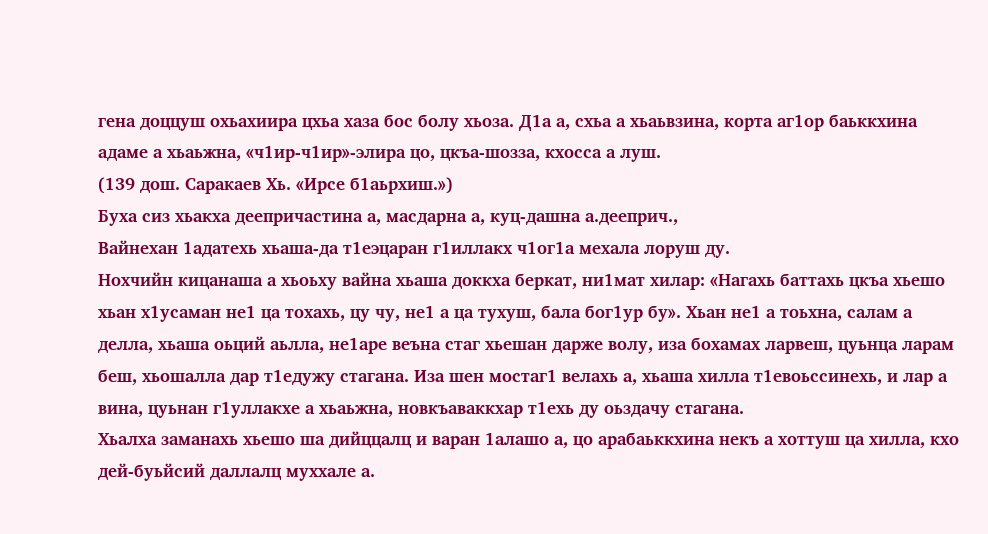гена доццуш охьахиира цхьа хаза бос болу хьоза. Д1а а, схьа а хьаьвзина, корта аг1ор баьккхина адаме а хьаьжна, «ч1ир-ч1ир»-элира цо, цкъа-шозза, кхосса а луш.
(139 дош. Саракаев Хь. «Ирсе б1аьрхиш.»)
Буха сиз хьакха деепричастина а, масдарна а, куц-дашна а.дееприч.,
Вайнехан 1адатехь хьаша-да т1еэцаран г1иллакх ч1ог1а мехала лоруш ду.
Нохчийн кицанаша а хьоьху вайна хьаша доккха беркат, ни1мат хилар: «Нагахь баттахь цкъа хьешо хьан х1усаман не1 ца тохахь, цу чу, не1 а ца тухуш, бала бог1ур бу». Хьан не1 а тоьхна, салам а делла, хьаша оьций аьлла, не1аре веъна стаг хьешан дарже волу, иза бохамах ларвеш, цуьнца ларам беш, хьошалла дар т1едужу стагана. Иза шен мостаг1 велахь а, хьаша хилла т1евоьссинехь, и лар а вина, цуьнан г1уллакхе а хьаьжна, новкъаваккхар т1ехь ду оьздачу стагана.
Хьалха заманахь хьешо ша дийццалц и варан 1алашо а, цо арабаьккхина некъ а хоттуш ца хилла, кхо дей-буьйсий даллалц муххале а.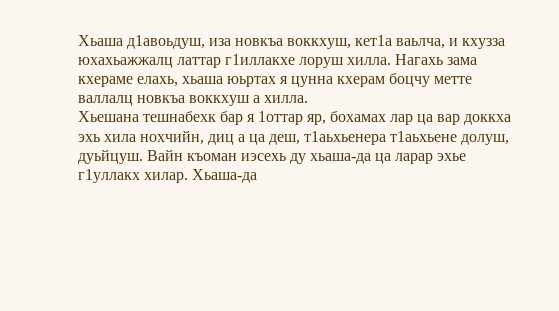Хьаша д1авоьдуш, иза новкъа воккхуш, кет1а ваьлча, и кхузза юхахьажжалц латтар г1иллакхе лоруш хилла. Нагахь зама кхераме елахь, хьаша юьртах я цунна кхерам боцчу метте валлалц новкъа воккхуш а хилла.
Хьешана тешнабехк бар я 1оттар яр, бохамах лар ца вар доккха эхь хила нохчийн, диц а ца деш, т1аьхьенера т1аьхьене долуш, дуьйцуш. Вайн къоман иэсехь ду хьаша-да ца ларар эхье г1уллакх хилар. Хьаша-да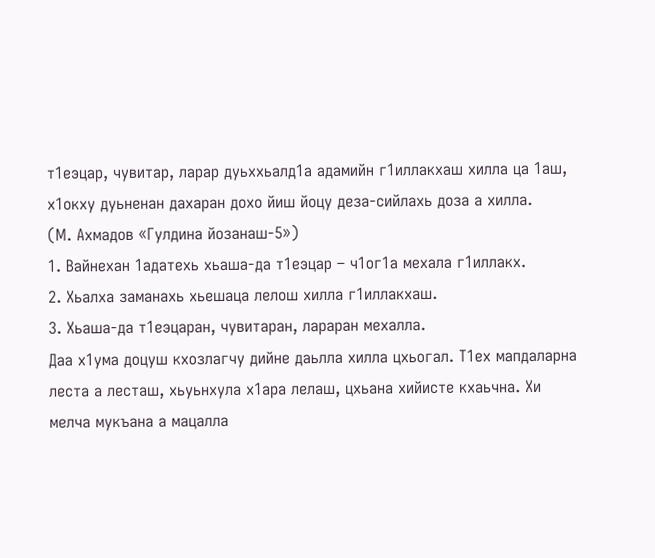т1еэцар, чувитар, ларар дуьххьалд1а адамийн г1иллакхаш хилла ца 1аш, х1окху дуьненан дахаран дохо йиш йоцу деза-сийлахь доза а хилла.
(М. Ахмадов «Гулдина йозанаш-5»)
1. Вайнехан 1адатехь хьаша-да т1еэцар – ч1ог1а мехала г1иллакх.
2. Хьалха заманахь хьешаца лелош хилла г1иллакхаш.
3. Хьаша-да т1еэцаран, чувитаран, лараран мехалла.
Даа х1ума доцуш кхозлагчу дийне даьлла хилла цхьогал. Т1ех мапдаларна леста а лесташ, хьуьнхула х1ара лелаш, цхьана хийисте кхаьчна. Хи мелча мукъана а мацалла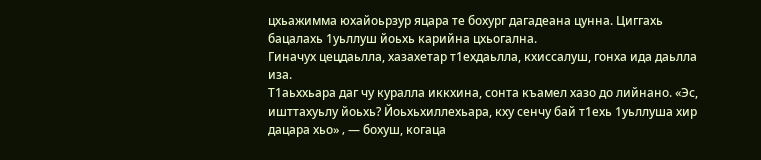цхьажимма юхайоьрзур яцара те бохург дагадеана цунна. Циггахь бацалахь 1уьллуш йоьхь карийна цхьогална.
Гиначух цецдаьлла, хазахетар т1ехдаьлла, кхиссалуш, гонха ида даьлла иза.
Т1аьххьара даг чу куралла иккхина, сонта къамел хазо до лийнано. «Эс, ишттахуьлу йоьхь? Йоьхьхиллехьара, кху сенчу бай т1ехь 1уьллуша хир дацара хьо» ‚ — бохуш, когаца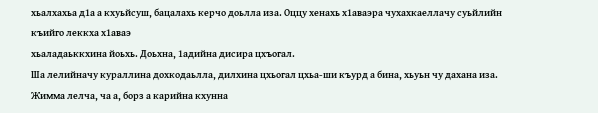хьалхахьа д1а а кхуьйсуш, бацалахь керчо доьлла иза. Оццу хенахь х1аваэра чухахкаеллачу суьйлийн къийго леккха х1аваэ
хьаладаьккхина йоьхь. Доьхна, 1адийна дисира цхъогал.
Ша лелийначу кураллина дохкодаьлла, дилхина цхьогал цхьа-ши къурд а бина, хьуьн чу дахана иза. Жимма лелча, ча а, борз а карийна кхунна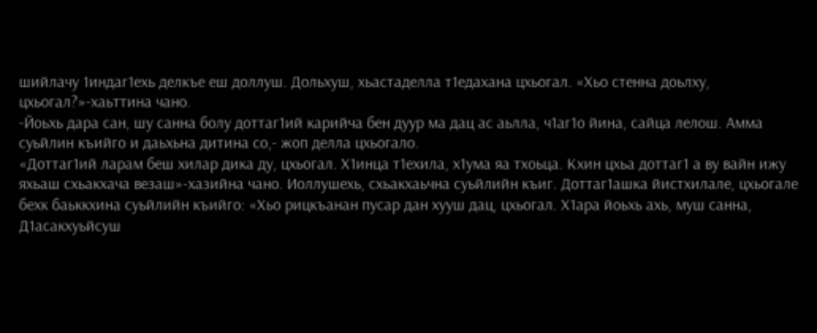шийлачу 1индаг1ехь делкъе еш доллуш. Дольхуш, хьастаделла т1едахана цхьогал. «Хьо стенна доьлху, цхьогал?»-хаьттина чано.
-Йоьхь дара сан, шу санна болу доттаг1ий карийча бен дуур ма дац ас аьлла, ч1аг1о йина, сайца лелош. Амма суьйлин къийго и даьхьна дитина со,- жоп делла цхьогало.
«Доттаг1ий ларам беш хилар дика ду, цхьогал. Х1инца т1ехила, х1ума яа тхоьца. Кхин цхьа доттаг1 а ву вайн ижу яхьаш схьакхача везаш»-хазийна чано. Иоллушехь, схьакхаьчна суьйлийн къиг. Доттаг1ашка йистхилале, цхьогале бехк баьккхина суьйлийн къийго: «Хьо рицкъанан пусар дан хууш дац, цхьогал. Х1ара йоьхь ахь, муш санна,
Д1асакхуьйсуш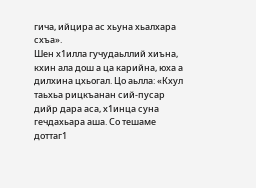гича, ийцира ас хьуна хьалхара схъа».
Шен х1илла гучудаьллий хиъна, кхин ала дош а ца карийна, юха а дилхина цхьогал. Цо аьлла: «Кхул таьхьа рицкъанан сий-пусар дийр дара аса, х1инца суна гечдахьара аша. Со тешаме доттаг1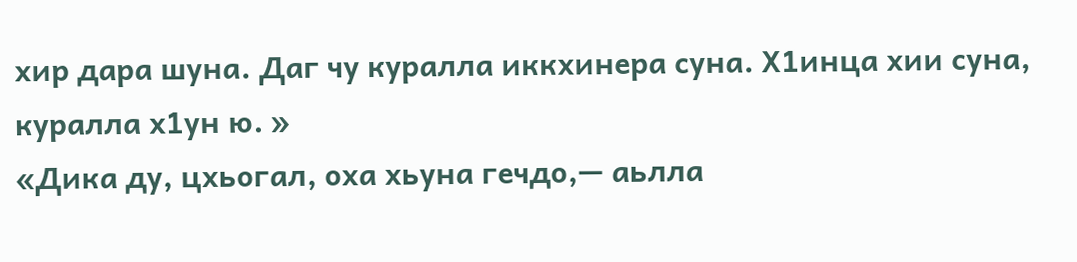хир дара шуна. Даг чу куралла иккхинера суна. Х1инца хии суна, куралла х1ун ю. »
«Дика ду, цхьогал, оха хьуна гечдо,— аьлла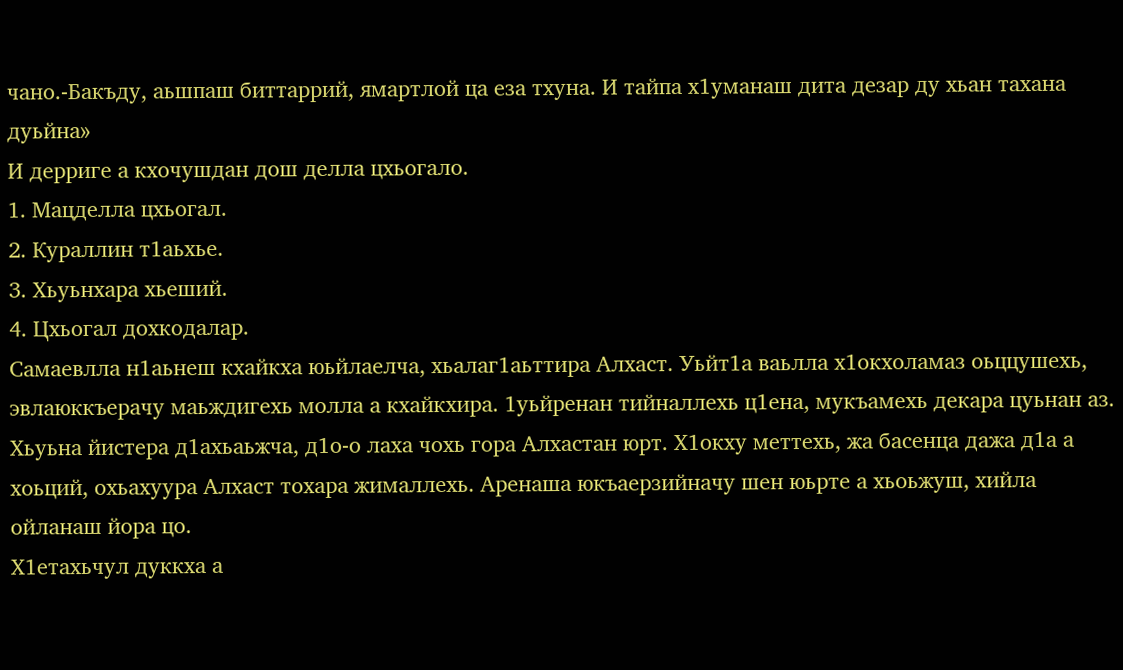чано.-Бакъду, аьшпаш биттаррий, ямартлой ца еза тхуна. И тайпа х1уманаш дита дезар ду хьан тахана дуьйна»
И дерриге а кхочушдан дош делла цхьогало.
1. Мацделла цхьогал.
2. Кураллин т1аьхье.
3. Хьуьнхара хьеший.
4. Цхьогал дохкодалар.
Самаевлла н1аьнеш кхайкха юьйлаелча, хьалаг1аьттира Алхаст. Уьйт1а ваьлла х1окхоламаз оьццушехь, эвлаюккъерачу маьждигехь молла а кхайкхира. 1уьйренан тийналлехь ц1ена, мукъамехь декара цуьнан аз.
Хьуьна йистера д1ахьаьжча, д1о-о лаха чохь гора Алхастан юрт. Х1окху меттехь, жа басенца дажа д1а а хоьций, охьахуура Алхаст тохара жималлехь. Аренаша юкъаерзийначу шен юьрте а хьоьжуш, хийла ойланаш йора цо.
Х1етахьчул дуккха а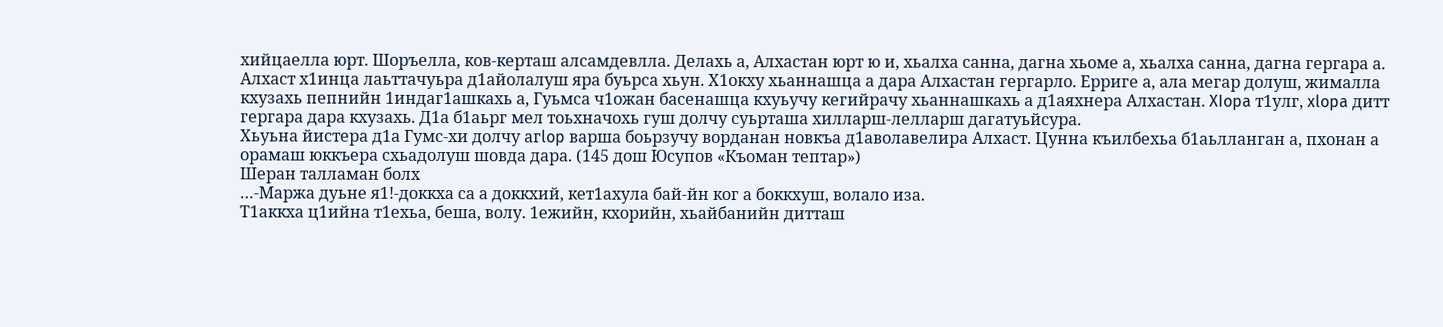хийцаелла юрт. Шоръелла, ков-керташ алсамдевлла. Делахь а, Алхастан юрт ю и, хьалха санна, дагна хьоме а, хьалха санна, дагна гергара а.
Алхаст х1инца лаьттачуьра д1айолалуш яра буьрса хьун. Х1окху хьаннашца а дара Алхастан гергарло. Ерриге а, ала мегар долуш, жималла кхузахь пепнийн 1индаг1ашкахь а, Гуьмса ч1ожан басенашца кхуьучу кегийрачу хьаннашкахь а д1аяхнера Алхастан. XIopa т1улг, xlopa дитт гергара дара кхузахь. Д1а б1аьрг мел тоьхначохь гуш долчу суьрташа хилларш-лелларш дагатуьйсура.
Хьуьна йистера д1а Гумс-хи долчу aгlop варша боьрзучу ворданан новкъа д1аволавелира Алхаст. Цунна къилбехьа б1аьлланган а, пхонан а орамаш юккъера схьадолуш шовда дара. (145 дош Юсупов «Къоман тептар»)
Шеран талламан болх
…-Маржа дуьне я1!-доккха са а доккхий, кет1ахула бай-йн ког а боккхуш, волало иза.
Т1аккха ц1ийна т1ехьа, беша, волу. 1ежийн, кхорийн, хьайбанийн дитташ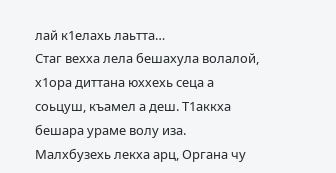лай к1елахь лаьтта…
Стаг вехха лела бешахула волалой, х1ора диттана юххехь сеца а соьцуш, къамел а деш. Т1аккха бешара ураме волу иза. Малхбузехь лекха арц, Органа чу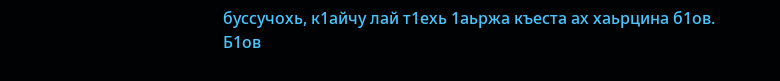буссучохь, к1айчу лай т1ехь 1аьржа къеста ах хаьрцина б1ов.
Б1ов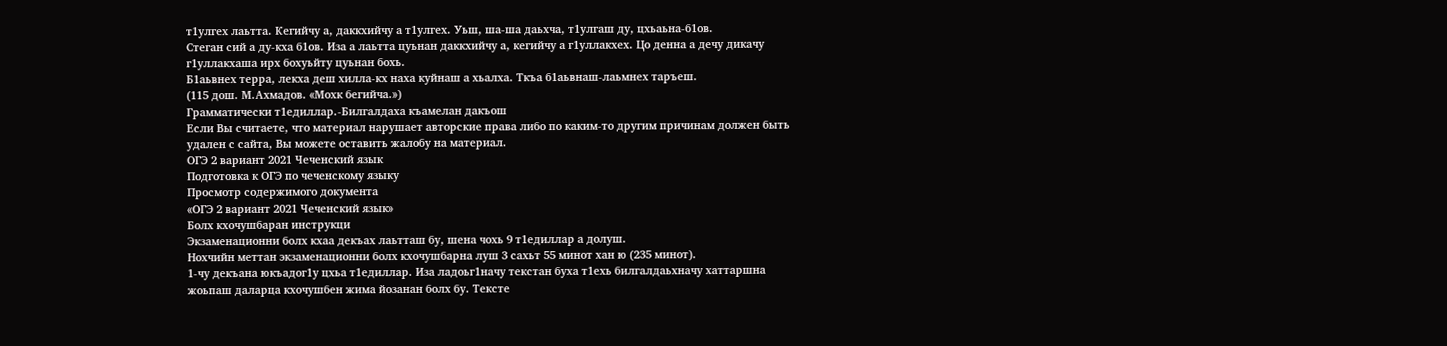т1улгех лаьтта. Кегийчу а, даккхийчу а т1улгех. Уьш, ша-ша даьхча, т1улгаш ду, цхьаьна-б1ов.
Стеган сий а ду-кха б1ов. Иза а лаьтта цуьнан даккхийчу а, кегийчу а г1уллакхех. Цо денна а дечу дикачу г1уллакхаша ирх бохуьйту цуьнан бохь.
Б1аьвнех терра, лекха деш хилла-кх наха куйнаш а хьалха. Ткъа б1аьвнаш-лаьмнех таръеш.
(115 дош. М.Ахмадов. «Мохк бегийча.»)
Грамматически т1едиллар.-Билгалдаха къамелан дакъош
Если Вы считаете, что материал нарушает авторские права либо по каким-то другим причинам должен быть удален с сайта, Вы можете оставить жалобу на материал.
ОГЭ 2 вариант 2021 Чеченский язык
Подготовка к ОГЭ по чеченскому языку
Просмотр содержимого документа
«ОГЭ 2 вариант 2021 Чеченский язык»
Болх кхочушбаран инструкци
Экзаменационни болх кхаа декъах лаьтташ бу, шена чохь 9 т1едиллар а долуш.
Нохчийн меттан экзаменационни болх кхочушбарна луш 3 сахьт 55 минот хан ю (235 минот).
1-чу декъана юкъадог1у цхьа т1едиллар. Иза ладоьг1начу текстан буха т1ехь билгалдаьхначу хаттаршна жоьпаш даларца кхочушбен жима йозанан болх бу. Тексте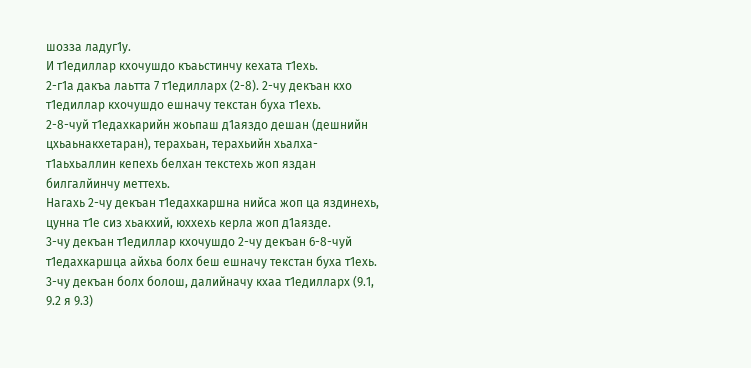шозза ладуг1у.
И т1едиллар кхочушдо къаьстинчу кехата т1ехь.
2-г1а дакъа лаьтта 7 т1едилларх (2-8). 2-чу декъан кхо т1едиллар кхочушдо ешначу текстан буха т1ехь.
2-8-чуй т1едахкарийн жоьпаш д1аяздо дешан (дешнийн цхьаьнакхетаран), терахьан, терахьийн хьалха-т1аьхьаллин кепехь белхан текстехь жоп яздан билгалйинчу меттехь.
Нагахь 2-чу декъан т1едахкаршна нийса жоп ца яздинехь, цунна т1е сиз хьакхий, юххехь керла жоп д1аязде.
3-чу декъан т1едиллар кхочушдо 2-чу декъан 6-8-чуй т1едахкаршца айхьа болх беш ешначу текстан буха т1ехь.
3-чу декъан болх болош, далийначу кхаа т1едилларх (9.1, 9.2 я 9.3)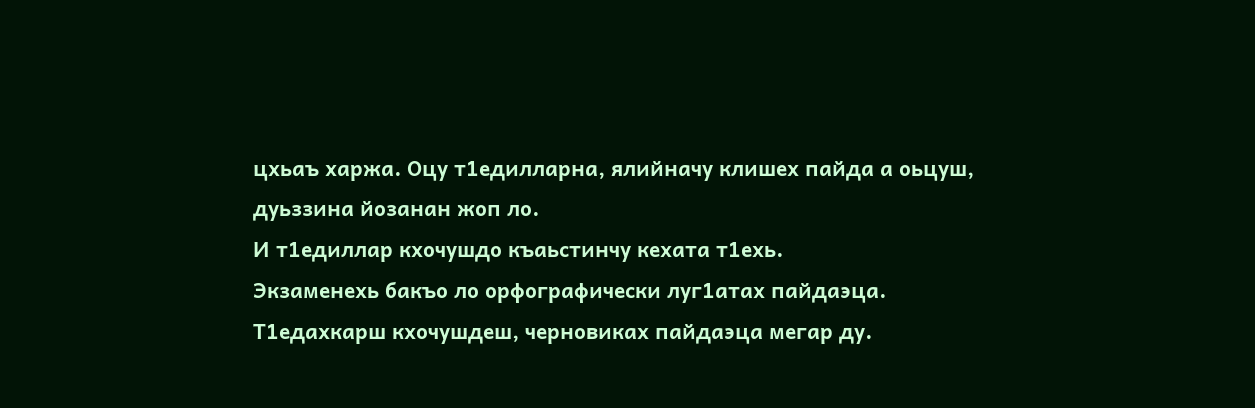цхьаъ харжа. Оцу т1едилларна, ялийначу клишех пайда а оьцуш, дуьззина йозанан жоп ло.
И т1едиллар кхочушдо къаьстинчу кехата т1ехь.
Экзаменехь бакъо ло орфографически луг1атах пайдаэца.
Т1едахкарш кхочушдеш, черновиках пайдаэца мегар ду.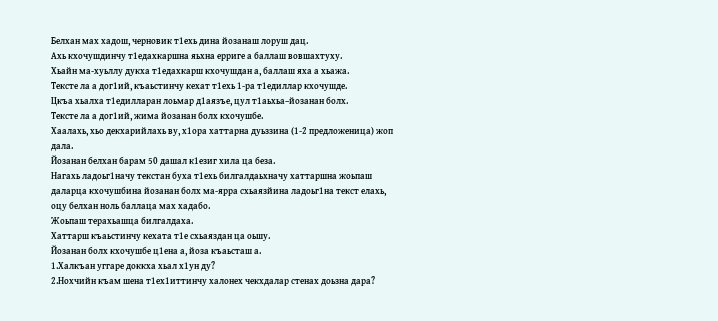Белхан мах хадош, черновик т1ехь дина йозанаш лоруш дац.
Ахь кхочушдинчу т1едахкаршна яьхна ерриге а баллаш вовшахтуху.
Хьайн ма-хуьллу дукха т1едахкарш кхочушдан а, баллаш яха а хьажа.
Тексте ла а дог1ий, къаьстинчу кехат т1ехь 1-ра т1едиллар кхочушде.
Цкъа хьалха т1едилларан лоьмар д1аязъе, цул т1аьхьа–йозанан болх.
Тексте ла а дог1ий, жима йозанан болх кхочушбе.
Хаалахь, хьо декхарийлахь ву, х1ора хаттарна дуьззина (1-2 предложеница) жоп дала.
Йозанан белхан барам 50 дашал к1езиг хила ца беза.
Нагахь ладоьг1начу текстан буха т1ехь билгалдаьхначу хаттаршна жоьпаш даларца кхочушбина йозанан болх ма-ярра схьаязйина ладоьг1на текст елахь, оцу белхан ноль баллаца мах хадабо.
Жоьпаш терахьашца билгалдаха.
Хаттарш къаьстинчу кехата т1е схьаяздан ца оьшу.
Йозанан болх кхочушбе ц1ена а, йоза къаьсташ а.
1.Халкъан уггаре доккха хьал х1ун ду?
2.Нохчийн къам шена т1ех1иттинчу халонех чекхдалар стенах доьзна дара?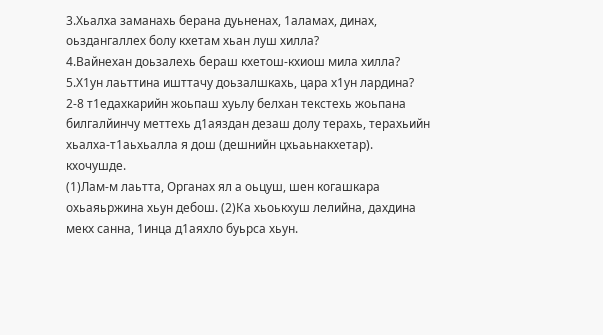3.Хьалха заманахь берана дуьненах, 1аламах, динах, оьздангаллех болу кхетам хьан луш хилла?
4.Вайнехан доьзалехь бераш кхетош-кхиош мила хилла?
5.Х1ун лаьттина ишттачу доьзалшкахь, цара х1ун лардина?
2-8 т1едахкарийн жоьпаш хуьлу белхан текстехь жоьпана билгалйинчу меттехь д1аяздан дезаш долу терахь, терахьийн хьалха-т1аьхьалла я дош (дешнийн цхьаьнакхетар). кхочушде.
(1)Лам-м лаьтта, Органах ял а оьцуш, шен когашкара охьаяьржина хьун дебош. (2)Ка хьоькхуш лелийна, дахдина мекх санна, 1инца д1аяхло буьрса хьун.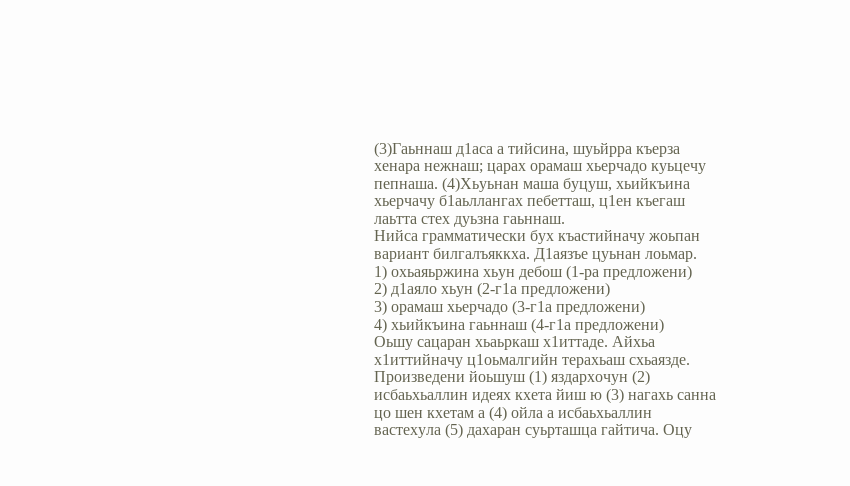(3)Гаьннаш д1аса а тийсина, шуьйрра къерза хенара нежнаш; царах орамаш хьерчадо куьцечу пепнаша. (4)Хьуьнан маша буцуш, хьийкъина хьерчачу б1аьллангах пебетташ, ц1ен къегаш лаьтта стех дуьзна гаьннаш.
Нийса грамматически бух къастийначу жоьпан вариант билгалъяккха. Д1аязъе цуьнан лоьмар.
1) охьаяьржина хьун дебош (1-ра предложени)
2) д1аяло хьун (2-г1а предложени)
3) орамаш хьерчадо (3-г1а предложени)
4) хьийкъина гаьннаш (4-г1а предложени)
Оьшу сацаран хьаьркаш х1иттаде. Айхьа х1иттийначу ц1оьмалгийн терахьаш схьаязде.
Произведени йоьшуш (1) яздархочун (2) исбаьхьаллин идеях кхета йиш ю (3) нагахь санна цо шен кхетам а (4) ойла а исбаьхьаллин вастехула (5) дахаран суьрташца гайтича. Оцу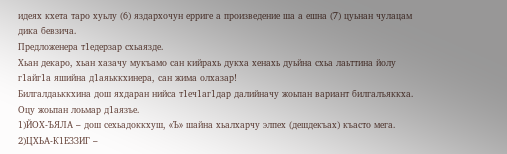идеях кхета таро хуьлу (6) яздархочун ерриге а произведение ша а ешна (7) цуьнан чулацам дика бевзича.
Предложенера т1едерзар схьаязде.
Хьан декаро, хьан хазачу мукъамо сан кийрахь дукха хенахь дуьйна схьа лаьттина йолу г1айг1а яшийна д1аяьккхинера, сан жима олхазар!
Билгалдаьккхина дош яхдаран нийса т1еч1аг1дар далийначу жоьпан вариант билгалъяккха. Оцу жоьпан лоьмар д1аязъе.
1)ЙОХ-ЪЯЛА – дош сехьадоккхуш, «Ъ» шайна хьалхарчу элпех (дешдекъах) къасто мега.
2)ЦХЬА-К1ЕЗЗИГ –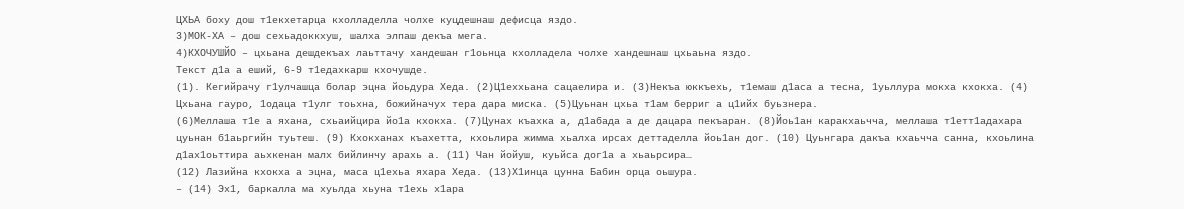ЦХЬА боху дош т1екхетарца кхолладелла чолхе куцдешнаш дефисца яздо.
3)МОК-ХА – дош сехьадоккхуш, шалха элпаш декъа мега.
4)КХОЧУШЙО – цхьана дешдекъах лаьттачу хандешан г1оьнца кхолладела чолхе хандешнаш цхьаьна яздо.
Текст д1а а еший, 6-9 т1едахкарш кхочушде.
(1). Кегийрачу г1улчашца болар эцна йоьдура Хеда. (2)Ц1еххьана сацаелира и. (3)Некъа юккъехь, т1емаш д1аса а тесна, 1уьллура мокха кхокха. (4) Цхьана гауро, 1одаца т1улг тоьхна, божийначух тера дара миска. (5)Цуьнан цхьа т1ам берриг а ц1ийх буьзнера.
(6)Меллаша т1е а яхана, схьаийцира йо1а кхокха. (7)Цунах къахка а, д1абада а де дацара пекъаран. (8)Йоь1ан каракхаьчча, меллаша т1етт1адахара цуьнан б1аьргийн туьтеш. (9) Кхокханах къахетта, кхоьлира жимма хьалха ирсах деттаделла йоь1ан дог. (10) Цуьнгара дакъа кхаьчча санна, кхоьлина д1ах1оьттира аьхкенан малх бийлинчу арахь а. (11) Чан йойуш, куьйса дог1а а хьаьрсира…
(12) Лазийна кхокха а эцна, маса ц1ехьа яхара Хеда. (13)Х1инца цунна Бабин орца оьшура.
– (14) Эх1, баркалла ма хуьлда хьуна т1ехь х1ара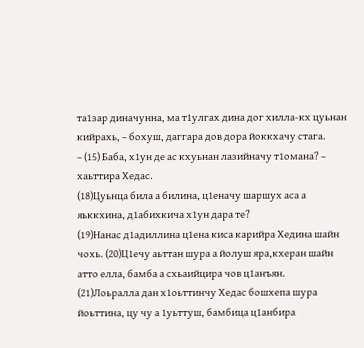та1зар диначунна, ма т1улгах дина дог хилла-кх цуьнан кийрахь, – бохуш, даггара дов дора йоккхачу стага.
– (15) Баба, х1ун де ас кхуьнан лазийначу т1омана? – хаьттира Хедас.
(18)Цуьнца била а билина, ц1еначу шаршух аса а яьккхина, д1абихкича х1ун дара те?
(19)Нанас д1адиллина ц1ена киса карийра Хедина шайн чохь. (20)Ц1ечу аьттан шура а йолуш яра,кхеран шайн атто елла, бамба а схьаийцира чов ц1анъян.
(21)Лоьралла дан х1оьттинчу Хедас бошхепа шура йоьттина, цу чу а 1уьттуш, бамбица ц1анбира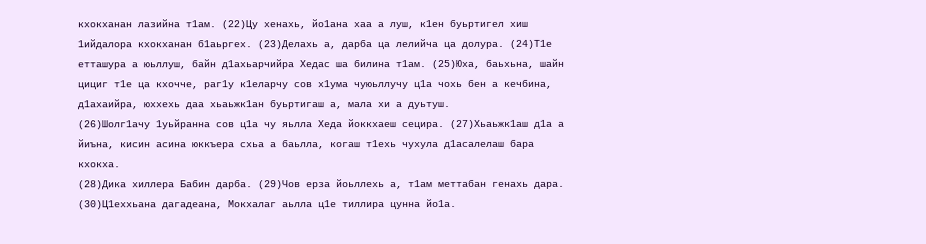кхокханан лазийна т1ам. (22)Цу хенахь, йо1ана хаа а луш, к1ен буьртигел хиш 1ийдалора кхокханан б1аьргех. (23)Делахь а, дарба ца лелийча ца долура. (24)Т1е етташура а юьллуш, байн д1ахьарчийра Хедас ша билина т1ам. (25)Юха, баьхьна, шайн цициг т1е ца кхочче, раг1у к1еларчу сов х1ума чуюьллучу ц1а чохь бен а кечбина, д1ахаийра, юххехь даа хьаьжк1ан буьртигаш а, мала хи а дуьтуш.
(26)Шолг1ачу 1уьйранна сов ц1а чу яьлла Хеда йоккхаеш сецира. (27)Хьаьжк1аш д1а а йиъна, кисин асина юккъера схьа а баьлла, когаш т1ехь чухула д1асалелаш бара кхокха.
(28)Дика хиллера Бабин дарба. (29)Чов ерза йоьллехь а, т1ам меттабан генахь дара. (30)Ц1еххьана дагадеана, Мокхалаг аьлла ц1е тиллира цунна йо1а.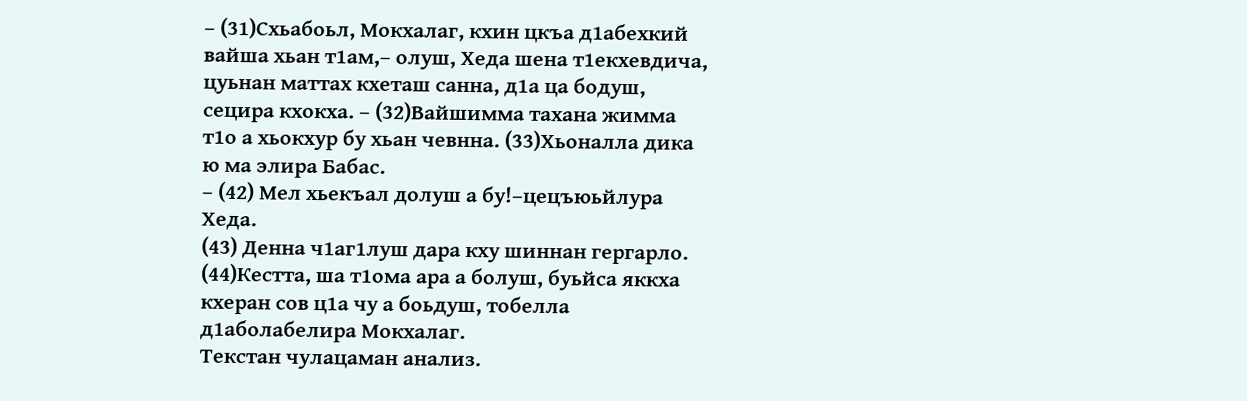– (31)Схьабоьл, Мокхалаг, кхин цкъа д1абехкий вайша хьан т1ам,– олуш, Хеда шена т1екхевдича, цуьнан маттах кхеташ санна, д1а ца бодуш, сецира кхокха. – (32)Вайшимма тахана жимма т1о а хьокхур бу хьан чевнна. (33)Хьоналла дика ю ма элира Бабас.
– (42) Мел хьекъал долуш а бу!–цецъюьйлура Хеда.
(43) Денна ч1аг1луш дара кху шиннан гергарло.
(44)Кестта, ша т1ома ара а болуш, буьйса яккха кхеран сов ц1а чу а боьдуш, тобелла д1аболабелира Мокхалаг.
Текстан чулацаман анализ.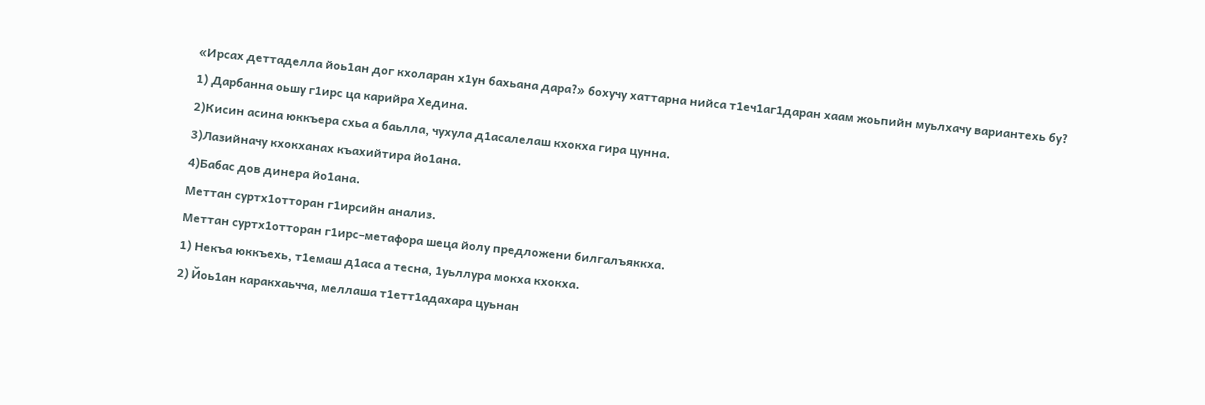«Ирсах деттаделла йоь1ан дог кхоларан х1ун бахьана дара?» бохучу хаттарна нийса т1еч1аг1даран хаам жоьпийн муьлхачу вариантехь бу?
1) Дарбанна оьшу г1ирс ца карийра Хедина.
2)Кисин асина юккъера схьа а баьлла, чухула д1асалелаш кхокха гира цунна.
3)Лазийначу кхокханах къахийтира йо1ана.
4)Бабас дов динера йо1ана.
Меттан суртх1отторан г1ирсийн анализ.
Меттан суртх1отторан г1ирс–метафора шеца йолу предложени билгалъяккха.
1) Некъа юккъехь, т1емаш д1аса а тесна, 1уьллура мокха кхокха.
2) Йоь1ан каракхаьчча, меллаша т1етт1адахара цуьнан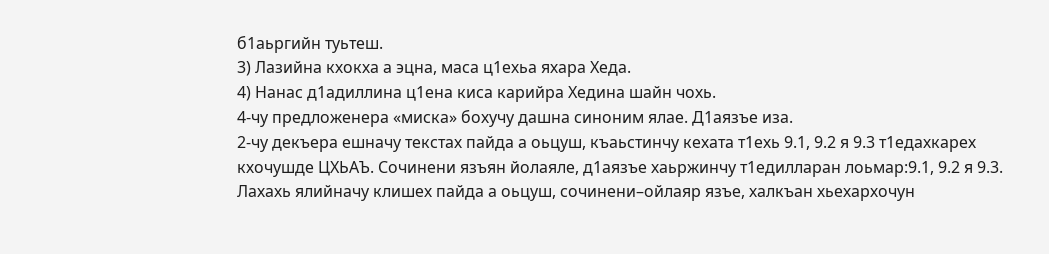б1аьргийн туьтеш.
3) Лазийна кхокха а эцна, маса ц1ехьа яхара Хеда.
4) Нанас д1адиллина ц1ена киса карийра Хедина шайн чохь.
4-чу предложенера «миска» бохучу дашна синоним ялае. Д1аязъе иза.
2-чу декъера ешначу текстах пайда а оьцуш, къаьстинчу кехата т1ехь 9.1, 9.2 я 9.3 т1едахкарех кхочушде ЦХЬАЪ. Сочинени язъян йолаяле, д1аязъе хаьржинчу т1едилларан лоьмар:9.1, 9.2 я 9.3.
Лахахь ялийначу клишех пайда а оьцуш, сочинени–ойлаяр язъе, халкъан хьехархочун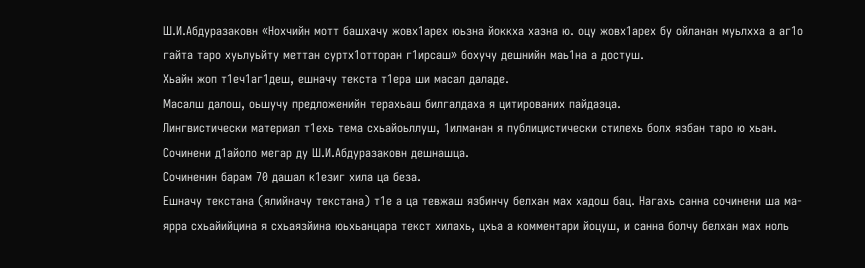Ш.И.Абдуразаковн «Нохчийн мотт башхачу жовх1арех юьзна йоккха хазна ю. оцу жовх1арех бу ойланан муьлхха а аг1о гайта таро хуьлуьйту меттан суртх1отторан г1ирсаш» бохучу дешнийн маь1на а достуш.
Хьайн жоп т1еч1аг1деш, ешначу текста т1ера ши масал даладе.
Масалш далош, оьшучу предложенийн терахьаш билгалдаха я цитированих пайдаэца.
Лингвистически материал т1ехь тема схьайоьллуш, 1илманан я публицистически стилехь болх язбан таро ю хьан.
Сочинени д1айоло мегар ду Ш.И.Абдуразаковн дешнашца.
Сочиненин барам 70 дашал к1езиг хила ца беза.
Ешначу текстана (ялийначу текстана) т1е а ца тевжаш язбинчу белхан мах хадош бац. Нагахь санна сочинени ша ма-ярра схьайийцина я схьаязйина юьхьанцара текст хилахь, цхьа а комментари йоцуш, и санна болчу белхан мах ноль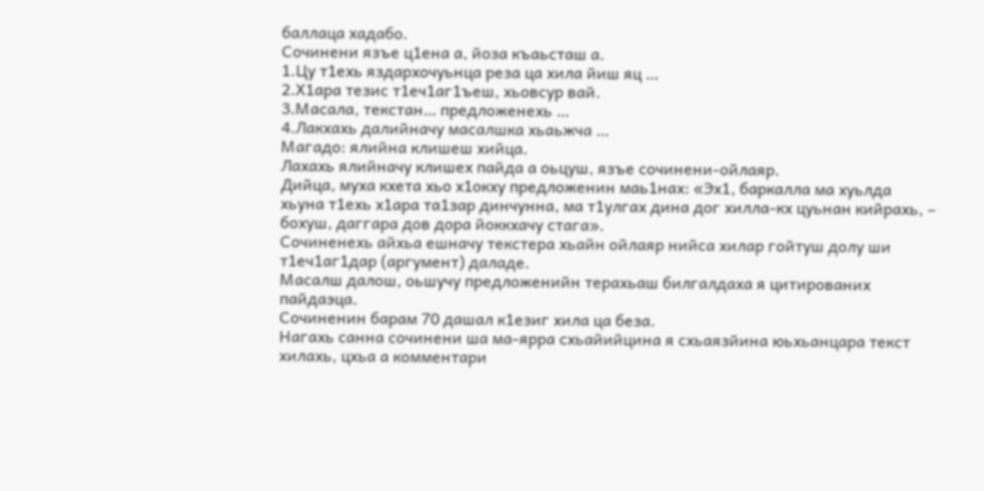баллаца хадабо.
Сочинени язъе ц1ена а, йоза къаьсташ а.
1.Цу т1ехь яздархочуьнца реза ца хила йиш яц …
2.Х1ара тезис т1еч1аг1ъеш, хьовсур вай.
3.Масала, текстан… предложенехь …
4.Лакхахь далийначу масалшка хьаьжча …
Магадо: ялийна клишеш хийца.
Лахахь ялийначу клишех пайда а оьцуш, язъе сочинени-ойлаяр.
Дийца, муха кхета хьо х1окху предложенин маь1нах: «Эх1, баркалла ма хуьлда хьуна т1ехь х1ара та1зар динчунна, ма т1улгах дина дог хилла-кх цуьнан кийрахь, – бохуш, даггара дов дора йоккхачу стага».
Сочиненехь айхьа ешначу текстера хьайн ойлаяр нийса хилар гойтуш долу ши т1еч1аг1дар (аргумент) даладе.
Масалш далош, оьшучу предложенийн терахьаш билгалдаха я цитированих пайдаэца.
Сочиненин барам 70 дашал к1езиг хила ца беза.
Нагахь санна сочинени ша ма-ярра схьайийцина я схьаязйина юьхьанцара текст хилахь, цхьа а комментари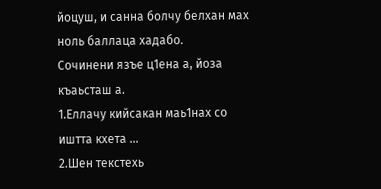йоцуш, и санна болчу белхан мах ноль баллаца хадабо.
Сочинени язъе ц1ена а, йоза къаьсташ а.
1.Еллачу кийсакан маь1нах со иштта кхета …
2.Шен текстехь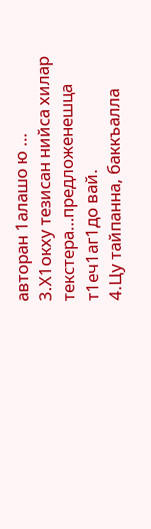авторан 1алашо ю …
3.Х1окху тезисан нийса хилар текстера…предложенешца т1еч1аг1до вай.
4.Цу тайпанна, баккъалла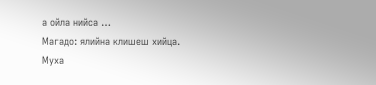а ойла нийса …
Магадо: ялийна клишеш хийца.
Муха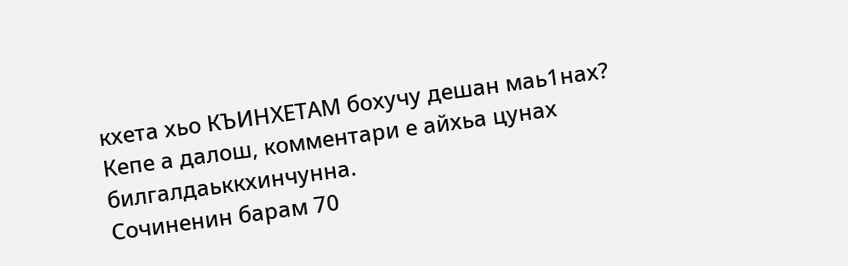кхета хьо КЪИНХЕТАМ бохучу дешан маь1нах? Кепе а далош, комментари е айхьа цунах билгалдаьккхинчунна.
Сочиненин барам 70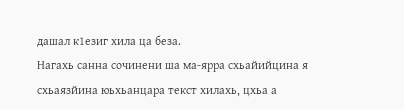дашал к1езиг хила ца беза.
Нагахь санна сочинени ша ма-ярра схьайийцина я схьаязйина юьхьанцара текст хилахь, цхьа а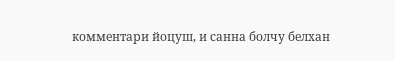комментари йоцуш, и санна болчу белхан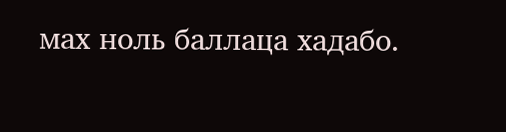мах ноль баллаца хадабо.